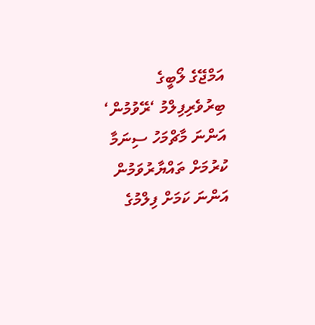އަމްޖޭގެ ލޯބީގެ ބިރުވެރިފިލްމު ‘ރޭވުމުން‘ އަންނަ މާޗްމަހު ސިނަމާ ކުރުމަށް ތައްޔާރުވަމުން އަންނަ ކަމަށް ފިލްމުގެ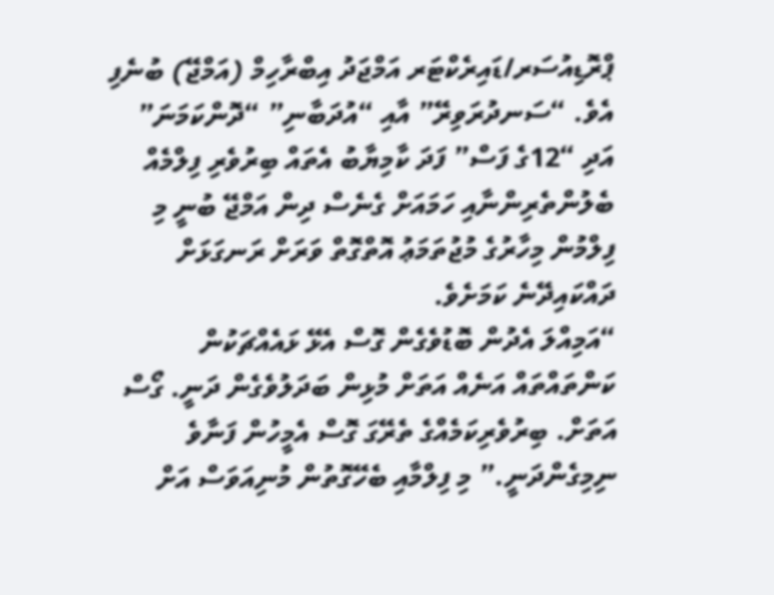ޕްރޮޑިއުސަރ/ޑައިރެކްޓަރ އަމްޖަދު އިބްރާހިމް (އަމްޖޭ) ބުނެފި އެވެ. “ސަނދުރަވިރޭ” އާއި “އުދަބާނި” “ދޮންކަމަނަ” އަދި “12ގެ ފަސް” ފަދަ ކާމިޔާބު އެތައް ބިރުވެރި ފިލްމެއް ބެލުންތެރިންނާއި ހަމައަށް ގެނެސް ދިން އަމްޖޭ ބުނީ މި ފިލްމުން މިހާރުގެ މުޖުތަމަޢު އޮތްގޮތް ވަރަށް ރަނގަޅަށް ދައްކައިދޭނެ ކަމަށެވެ.
“އަމިއްލަ އެދުން ބޮޑުވެގެން ގޮސް އެޅޭ ޅައެއްޗަކުން ކަންތައްތައް އަނެއް އަތަށް މުޅިން ބަދަލުވެގެން ދަނީ. ގޯސް އަތަށް. ބިރުވެރިކަމެއްގެ ތެރޭގަ ގޮސް އެމީހުން ފަނާވެ ނިމިގެންދަނީ.” މި ފިލްމާއި ބެހޭގޮތުން މުނިއަވަސް އަށް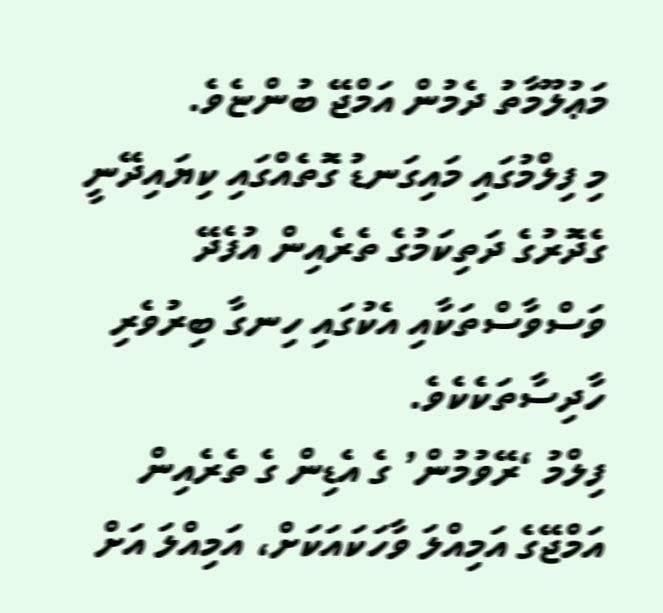މަޢުލޫމާތު ދެމުން އަމްޖޭ ބުންޏެވެ.
މި ފިލްމުގައި މައިގަނޑު ގޮތެއްގައި ކިޔައިދޭނީ ގެދޮރުގެ ދަތިކަމުގެ ތެރެއިން އުފެދޭ ވަސްވާސްތަކާއި އެކުގައި ހިނގާ ބިރުވެރި ހާދިސާތަކެކެވެ.
ފިލްމު ‘ރޭވުމުން’ ގެ އެޑިން ގެ ތެރެއިން
އަމްޖޭގެ އަމިއްލަ ވާހަކައަކަށް، އަމިއްލަ އަށް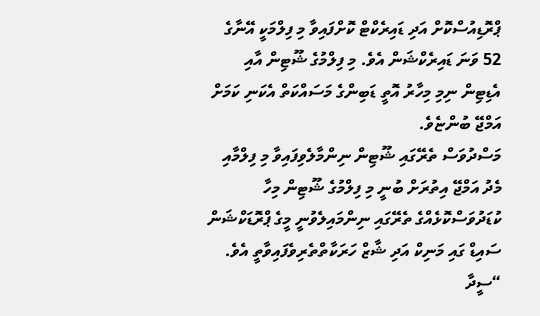ޕްރޮޑިއުސްކޮށް އަދި ޑައިރެކްޓް ކޮށްފައިވާ މި ފިލްމަކީ އޭނާގެ 52 ވަނަ ޑައިރެކްޝަން އެވެ. މި ފިލްމުގެ ޝޫޓިން އާއި އެޑިޓިން ނިމި މިހާރު އޮތީ ޑަބިންގެ މަސައްކަތް އެކަނި ކަމަށް އަމްޖޭ ބުންޏެވެ.
މަސްދުވަސް ތެރޭގައި ޝޫޓިން ނިންމާލެވިފައިވާ މި ފިލްމާއި މެދު އަމްޖޭ އިތުރަށް ބުނީ މި ފިލްމުގެ ޝޫޓިން މިހާ ކުޑަދުވަސްކޮޅެއްގެ ތެރޭގައި ނިންމައިލެވުނީ މީގެ ޕްރޮޑަކްޝަން ސައިޑް ގައި މަނިކް އަދި ޝާޒް ހަރަކާތްތެރިވެފައިވާތީ އެވެ.
“ސީދާ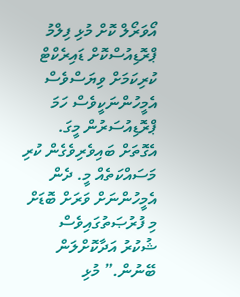އޯވަރޯލް ކޮށް މުޅި ފިލްމު ޕްރޮޑިއުސްކޮށް ޑައިރެކްޓް ކުރިކަމަށް ވިޔަސްވެސް އެމީހުންނަކީވެސް ހަމަ ޕްރޮޑިއުސަރުން މީގަ. އެގޮތަށް ބައިވެރިވެގެން ކުރި މަސައްކަތެއް މީ. ދެން އެމީހުންނަށް ވަރަށް ބޮޑަށް މި ފުރުޞަތުގައިވެސް ޝުކުރު އަދާކޮށްލަން ބޭނުން.” މުޅި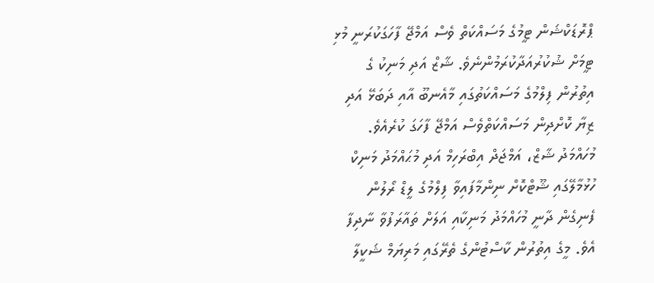ޕްރޮޑަކްޝަން ޓީމުގެ މަސައްކަތް ވެސް އަމްޖޭ ފާހަގަކުރަނީ މުޅި ޓީމަށް ޝުކުރުއަދާކުރަމުންނެވެ. ޝާޒް އަދި މަނިކު ގެ އިތުރުން ފިލްމުގެ މަސައްކަތުގައި މާއެނބޫ އާއި ދަބަޅޭ އަދި ޒިޔާ ކޮށްދިން މަސައްކަތްވެސް އަމްޖޭ ފާހަގަ ކުރެއެވެ.
މުހައްމަދު ޝާޒް، އަމްޖަދް އިބްރަހިމް އަދި މުޙައްމަދު މަނިކް
ހުޅުމާލޭގައި ޝޫޓްކޮށް ނިންމާފައިވާ ފިލްމުގެ ލީޑް ރޯލުން ފެނިގެން ދާނީ މުހައްމަދު މަނިކާއި އަލަށް ތައާރަފުވާ ނާދިފާ އެވެ. މީގެ އިތުރުން ކާސްޓުންގެ ތެރޭގައި މަރިޔަމް ޝަކީލާ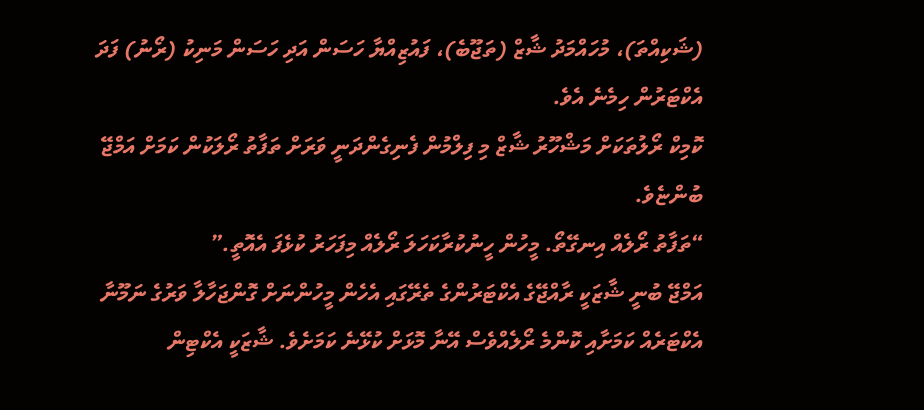(ޝަކިއްތަ)، މުހައްމަދު ޝާޒް (ތަޖޫބެ)، ފައުޒިއްޔާ ހަސަން އަދި ހަސަން މަނިކު (ރޯނު) ފަދަ އެކްޓަރުން ހިމެނެ އެވެ.
ކޮމިކް ރޯލުތަކަށް މަޝްހޫރު ޝާޒް މި ފިލްމުން ފެނިގެންދަނީ ވަރަށް ތަފާތު ރޯލަކުން ކަމަށް އަމްޖޭ ބުންޏެވެ.
“ތަފާތު ރޯލެއް އިނގޭތޯ. މީހުން ހީނުކުރާކަހަލަ ރޯލެއް މިފަހަރު ކުޅެފަ އެއޮތީ.”
އަމްޖޭ ބުނީ ޝާޒަކީ ރާއްޖޭގެ އެކްޓަރުންގެ ތެރޭގައި އެހެން މީހުންނަށް ގޮންޖަހާލާ ވަރުގެ ނަމޫނާ އެކްޓަރެއް ކަމަށާއި ކޮންމެ ރޯލެއްވެސް އޭނާ މޮޅަށް ކުޅޭނެ ކަމަށެވެ. ޝާޒަކީ އެކްޓިން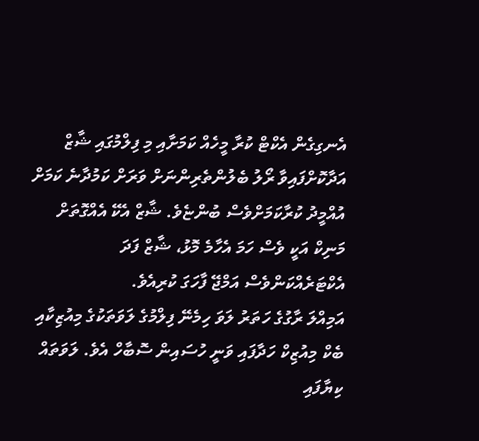އެނގިގެން އެކްޓް ކުރާ މީހެއް ކަމަށާއި މި ފިލްމުގައި ޝާޒް އަދާކޮށްފައިވާ ރޯލު ބެލުންތެރިންނަށް ވަރަށް ކަމުދާނެ ކަމަށް އުއްމީދު ކުރާކަމަށްވެސް ބުންޏެވެ. ޝާޒް އެކޭ އެއްގޮތަށް މަނިކް އަކީ ވެސް ހަމަ އެހާމެ މޮޅު، ޝާޒް ފަދަ އެކްޓަރެއްކަންވެސް އަމްޖޭ ފާހަގަ ކުރިއެވެ.
އަމިއްލަ ރާގުގެ ހަތަރު ލަވަ ހިމެނޭ ފިލްމުގެ ލަވަތަކުގެ މިއުޒިކާއި ބެކް މިއުޒިކް ހަދާފައި ވަނީ ހުސައިން ސޮބާހް އެވެ. ލަވަތައް ކިޔާފައި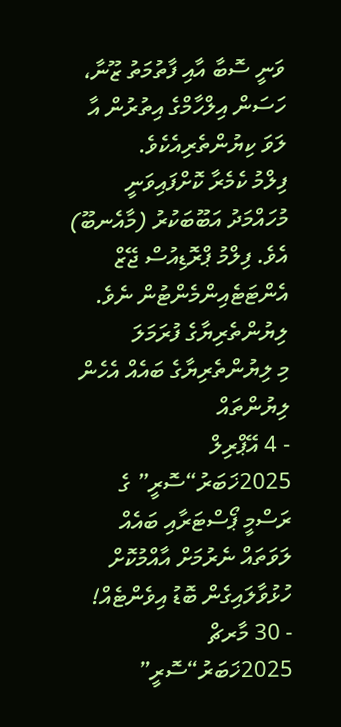ވަނީ ސޮބާ އާއި ފާތުމަތު ޒޫނާ، ހަސަން އިލްހާމްގެ އިތުރުން އާ ލަވަ ކިޔުންތެރިއެކެވެ.
ފިލްމު ކެމެރާ ކޮށްފައިވަނީ މުހައްމަދު އަބޫބަކުރު (މާއެނބޫ) އެވެ. ފިލްމު ޕްރޮޑިއުސް ޖޭޒް އެންޓަޓެއިންމެންޓުން ނެވެ.
ލިޔުންތެރިޔާގެ ފުރަމަލަ
މި ލިޔުންތެރިޔާގެ ބައެއް އެހެން ލިޔުންތައް
- 4 އޭޕްރިލް 2025ޚަބަރު“ސޮރީ” ގެ ރަސްމީ ޕޯސްޓަރާއި ބައެއް ލަވަތައް ނެރުމަށް އާއްމުކޮށް ހުޅުވާލައިގެން ބޮޑު އިވެންޓެއް!
- 30 މާރޗް 2025ޚަބަރު“ސޮރީ”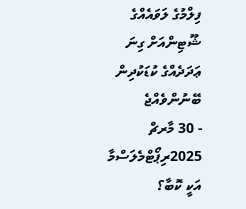ފިލްމުގެ ލަވައެއްގެ ޝޫޓިންއަށް ގިނަ ޢަދަދެއްގެ ކުޑަކުދިން ބޭނުންވެއްޖެ
- 30 މާރޗް 2025ރިޕޯޓްމެލަސްމާ އަކީ ކޮބާ؟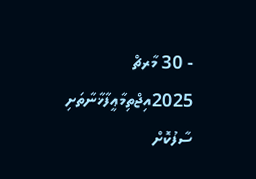- 30 މާރޗް 2025އިޖްތިމާޢީފާޚާނާތަށި ސާފުކޮށް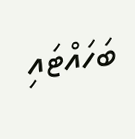ބަހައްޓައި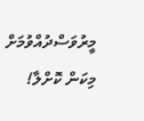މީރުވަސްދުއްވުމަށް މިކަން ކޮށްލާ!